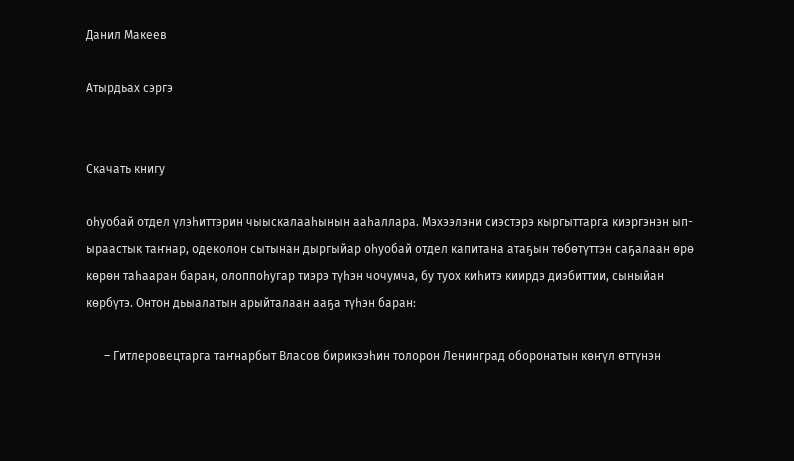Данил Макеев

Атырдьах сэргэ


Скачать книгу

оһуобай отдел үлэһиттэрин чыыскалааһынын ааһаллара. Мэхээлэни сиэстэрэ кыргыттарга киэргэнэн ып-ыраастык таҥнар, одеколон сытынан дыргыйар оһуобай отдел капитана атаҕын төбөтүттэн саҕалаан өрө көрөн таһааран баран, олоппоһугар тиэрэ түһэн чочумча, бу туох киһитэ киирдэ диэбиттии, сыныйан көрбүтэ. Онтон дьыалатын арыйталаан ааҕа түһэн баран:

      – Гитлеровецтарга таҥнарбыт Власов бирикээһин толорон Ленинград оборонатын көҥүл өттүнэн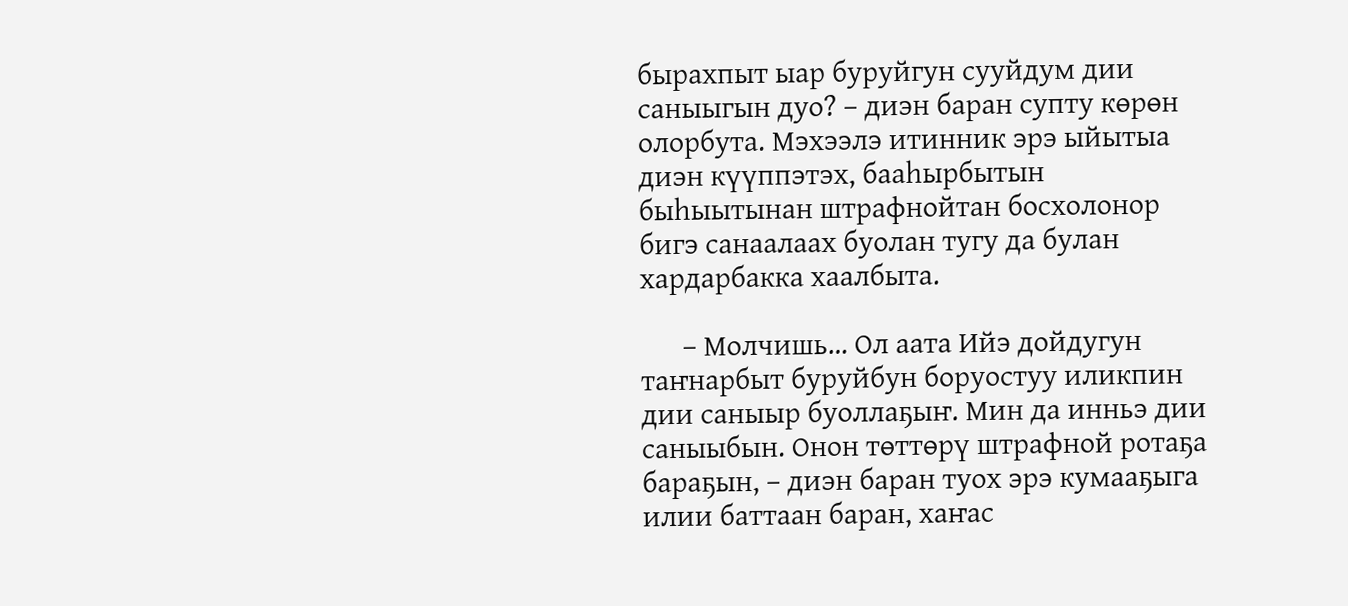бырахпыт ыар буруйгун сууйдум дии саныыгын дуо? – диэн баран супту көрөн олорбута. Мэхээлэ итинник эрэ ыйытыа диэн күүппэтэх, бааһырбытын быһыытынан штрафнойтан босхолонор бигэ санаалаах буолан тугу да булан хардарбакка хаалбыта.

      – Молчишь… Ол аата Ийэ дойдугун таҥнарбыт буруйбун боруостуу иликпин дии саныыр буоллаҕыҥ. Мин да инньэ дии саныыбын. Онон төттөрү штрафной ротаҕа бараҕын, – диэн баран туох эрэ кумааҕыга илии баттаан баран, хаҥас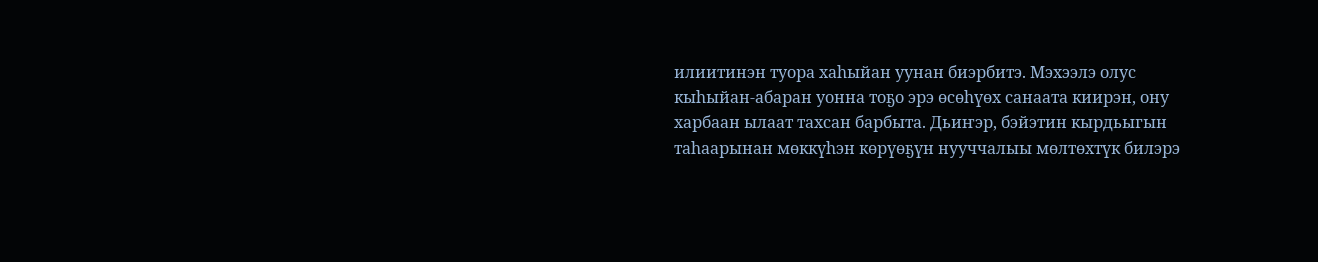илиитинэн туора хаһыйан уунан биэрбитэ. Мэхээлэ олус кыһыйан-абаран уонна тоҕо эрэ өсөһүөх санаата киирэн, ону харбаан ылаат тахсан барбыта. Дьиҥэр, бэйэтин кырдьыгын таһаарынан мөккүһэн көрүөҕүн нууччалыы мөлтөхтүк билэрэ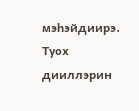мэһэйдиирэ. Туох дииллэрин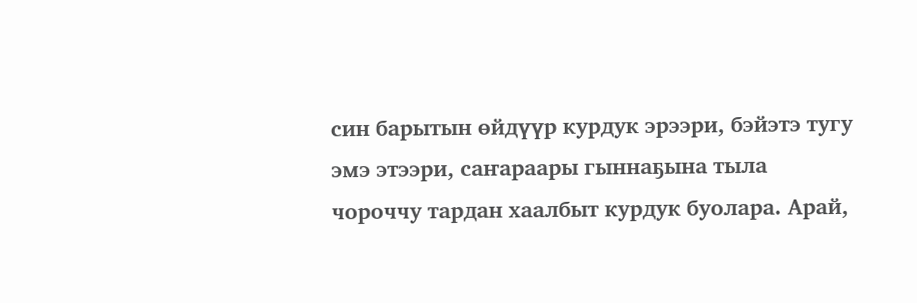син барытын өйдүүр курдук эрээри, бэйэтэ тугу эмэ этээри, саҥараары гыннаҕына тыла чороччу тардан хаалбыт курдук буолара. Арай,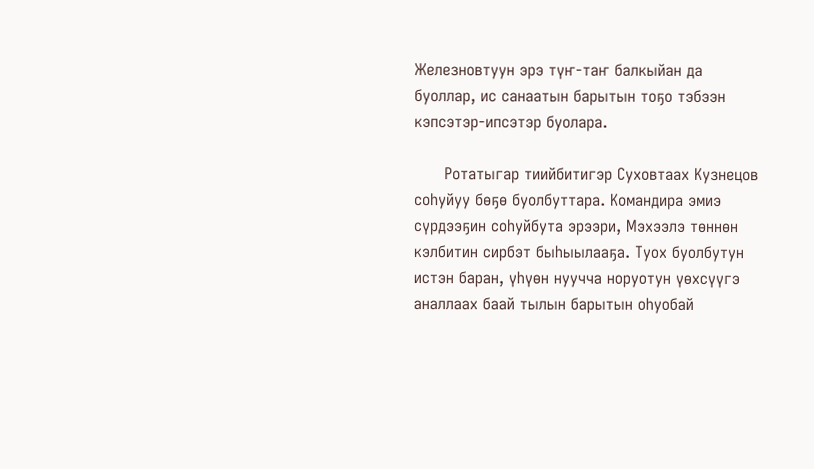Железновтуун эрэ түҥ-таҥ балкыйан да буоллар, ис санаатын барытын тоҕо тэбээн кэпсэтэр-ипсэтэр буолара.

      Ротатыгар тиийбитигэр Суховтаах Кузнецов соһуйуу бөҕө буолбуттара. Командира эмиэ сүрдээҕин соһуйбута эрээри, Мэхээлэ төннөн кэлбитин сирбэт быһыылааҕа. Туох буолбутун истэн баран, үһүөн нуучча норуотун үөхсүүгэ аналлаах баай тылын барытын оһуобай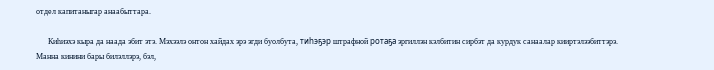отдел капитаныгар анаабыттара.

      Киһиэхэ кыра да наада эбит этэ. Мэхээлэ онтон хайдах эрэ эгди буолбута, тиһэҕэр штрафной ротаҕа эргиллэн кэлбитин сирбэт да курдук санаалар кииртэлээбиттэрэ. Манна кинини бары билэллэрэ, бэл,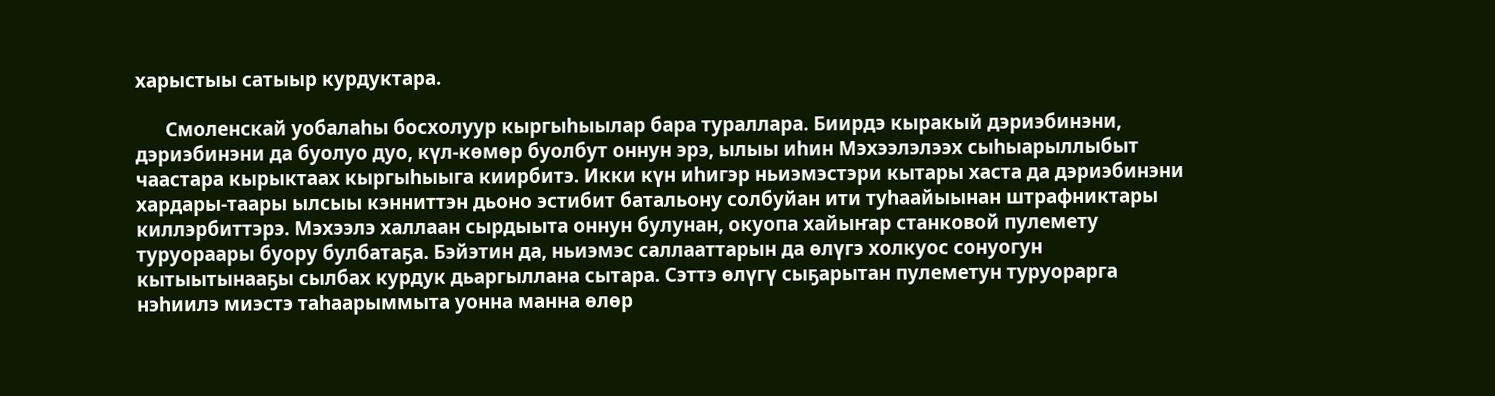харыстыы сатыыр курдуктара.

      Смоленскай уобалаһы босхолуур кыргыһыылар бара тураллара. Биирдэ кыракый дэриэбинэни, дэриэбинэни да буолуо дуо, күл-көмөр буолбут оннун эрэ, ылыы иһин Мэхээлэлээх сыһыарыллыбыт чаастара кырыктаах кыргыһыыга киирбитэ. Икки күн иһигэр ньиэмэстэри кытары хаста да дэриэбинэни хардары-таары ылсыы кэнниттэн дьоно эстибит батальону солбуйан ити туһаайыынан штрафниктары киллэрбиттэрэ. Мэхээлэ халлаан сырдыыта оннун булунан, окуопа хайыҥар станковой пулемету туруораары буору булбатаҕа. Бэйэтин да, ньиэмэс саллааттарын да өлүгэ холкуос сонуогун кытыытынааҕы сылбах курдук дьаргыллана сытара. Сэттэ өлүгү сыҕарытан пулеметун туруорарга нэһиилэ миэстэ таһаарыммыта уонна манна өлөр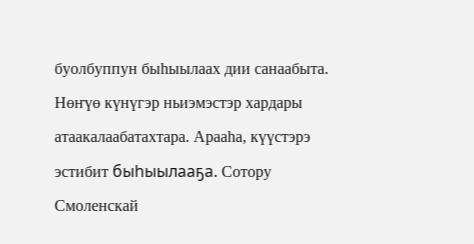буолбуппун быһыылаах дии санаабыта. Нөҥүө күнүгэр ньиэмэстэр хардары атаакалаабатахтара. Арааһа, күүстэрэ эстибит быһыылааҕа. Сотору Смоленскай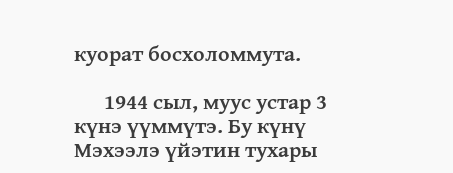куорат босхоломмута.

      1944 сыл, муус устар 3 күнэ үүммүтэ. Бу күнү Мэхээлэ үйэтин тухары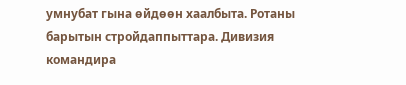умнубат гына өйдөөн хаалбыта. Ротаны барытын стройдаппыттара. Дивизия командира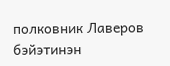полковник Лаверов бэйэтинэн